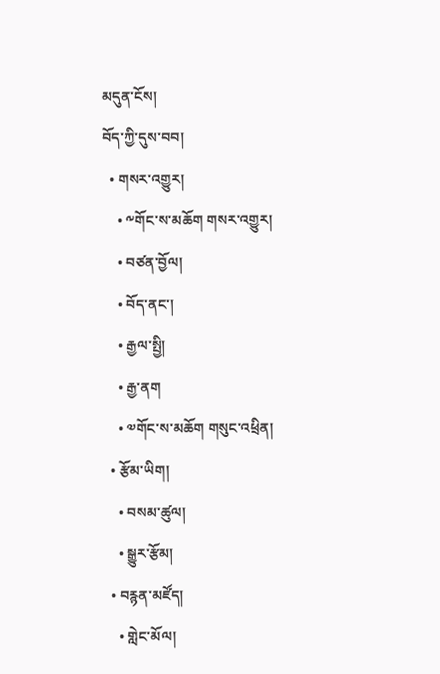མདུན་ངོས།
བོད་ཀྱི་དུས་བབ།
  • གསར་འགྱུར།
    • ༸གོང་ས་མཆོག གསར་འགྱུར།
    • བཙན་བྱོལ།
    • བོད་ནང་།
    • རྒྱལ་སྤྱི།
    • རྒྱ་ནག
    • ༧གོང་ས་མཆོག གསུང་འཕྲིན།
  • རྩོམ་ཡིག།
    • བསམ་ཚུལ།
    • སྒྱུར་རྩོམ།
  • བརྙན་མཛོད།
    • གླེང་མོལ།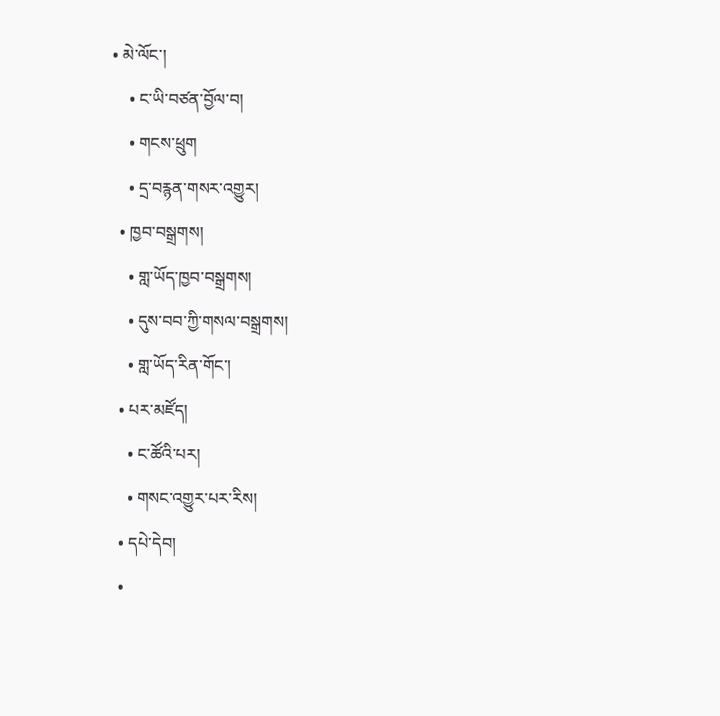• མེ་ལོང་།
    • ང་ཡི་བཙན་བྱོལ་བ།
    • གངས་ཕྲུག
    • དྲ་བརྙན་གསར་འགྱུར།
  • ཁྱབ་བསྒྲགས།
    • གླ་ཡོད་ཁྱབ་བསྒྲགས།
    • དུས་བབ་ཀྱི་གསལ་བསྒྲགས།
    • གླ་ཡོད་རིན་གོང་།
  • པར་མཛོད།
    • ང་ཚོའི་པར།
    • གསང་འགྱུར་པར་རིས།
  • དཔེ་དེབ།
  •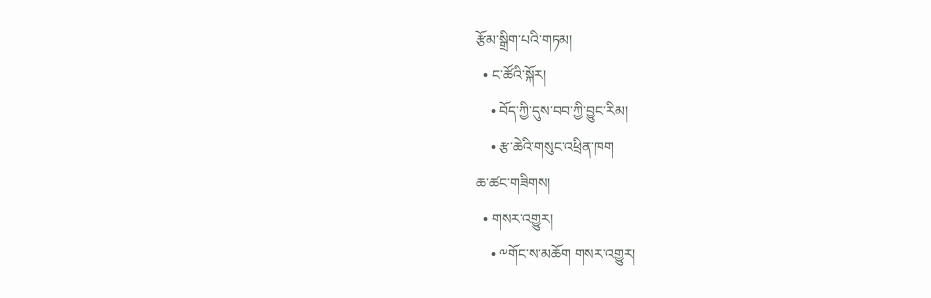རྩོམ་སྒྲིག་པའི་གཏམ།
  • ང་ཚོའི་སྐོར།
    • བོད་ཀྱི་དུས་བབ་ཀྱི་བྱུང་རིམ།
    • རྩ་ཆེའི་གསུང་འཕྲིན་ཁག
ཆ་ཚང་གཟིགས།
  • གསར་འགྱུར།
    • ༸གོང་ས་མཆོག གསར་འགྱུར།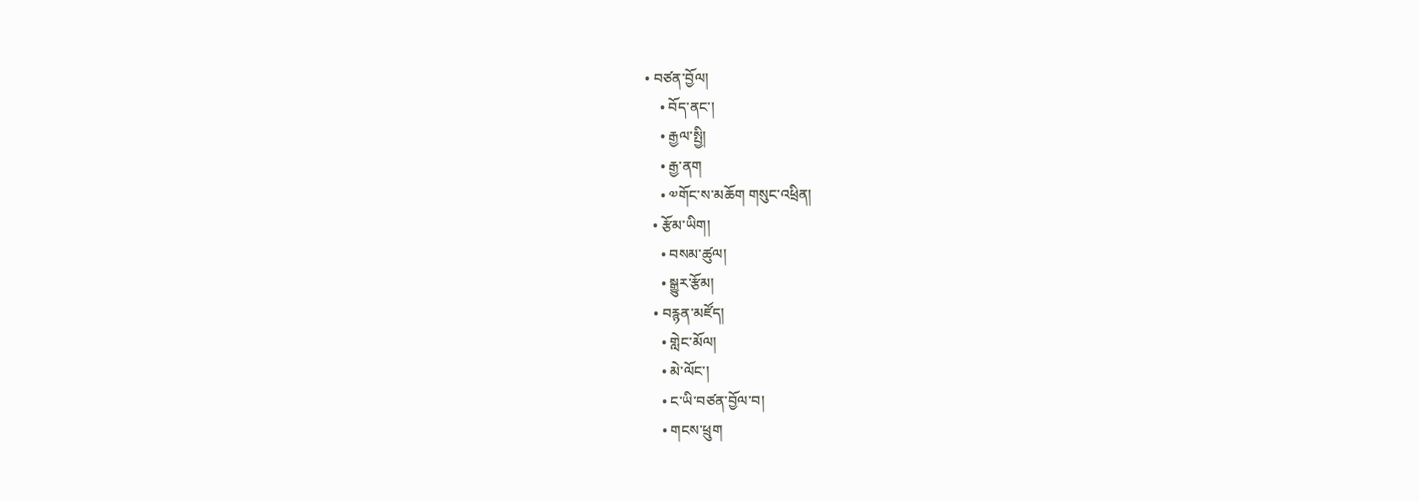• བཙན་བྱོལ།
    • བོད་ནང་།
    • རྒྱལ་སྤྱི།
    • རྒྱ་ནག
    • ༧གོང་ས་མཆོག གསུང་འཕྲིན།
  • རྩོམ་ཡིག།
    • བསམ་ཚུལ།
    • སྒྱུར་རྩོམ།
  • བརྙན་མཛོད།
    • གླེང་མོལ།
    • མེ་ལོང་།
    • ང་ཡི་བཙན་བྱོལ་བ།
    • གངས་ཕྲུག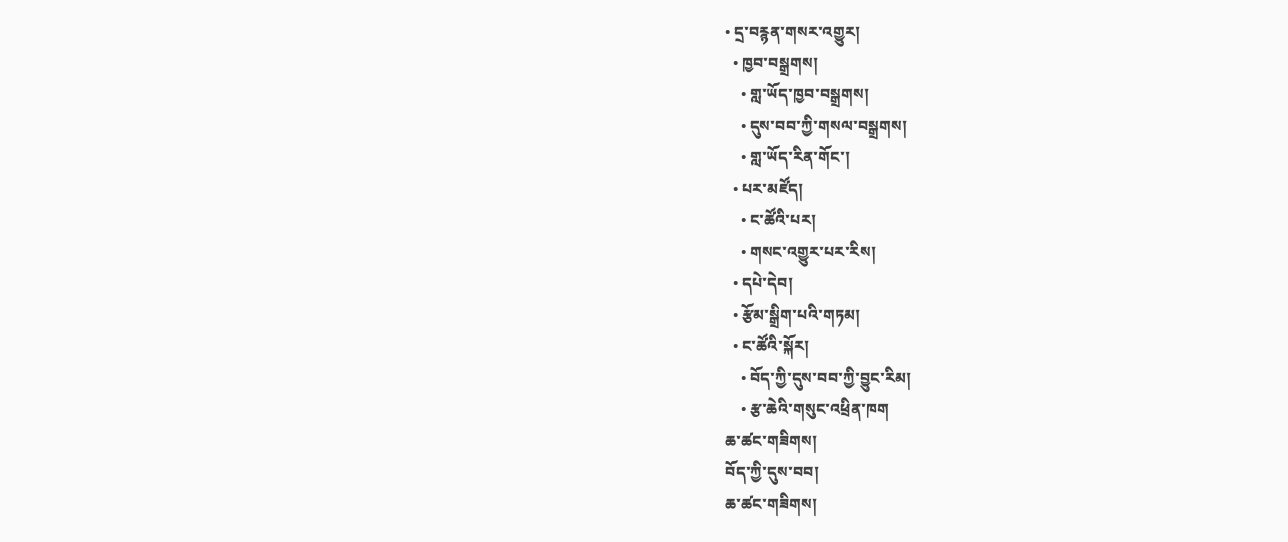• དྲ་བརྙན་གསར་འགྱུར།
  • ཁྱབ་བསྒྲགས།
    • གླ་ཡོད་ཁྱབ་བསྒྲགས།
    • དུས་བབ་ཀྱི་གསལ་བསྒྲགས།
    • གླ་ཡོད་རིན་གོང་།
  • པར་མཛོད།
    • ང་ཚོའི་པར།
    • གསང་འགྱུར་པར་རིས།
  • དཔེ་དེབ།
  • རྩོམ་སྒྲིག་པའི་གཏམ།
  • ང་ཚོའི་སྐོར།
    • བོད་ཀྱི་དུས་བབ་ཀྱི་བྱུང་རིམ།
    • རྩ་ཆེའི་གསུང་འཕྲིན་ཁག
ཆ་ཚང་གཟིགས།
བོད་ཀྱི་དུས་བབ།
ཆ་ཚང་གཟིགས།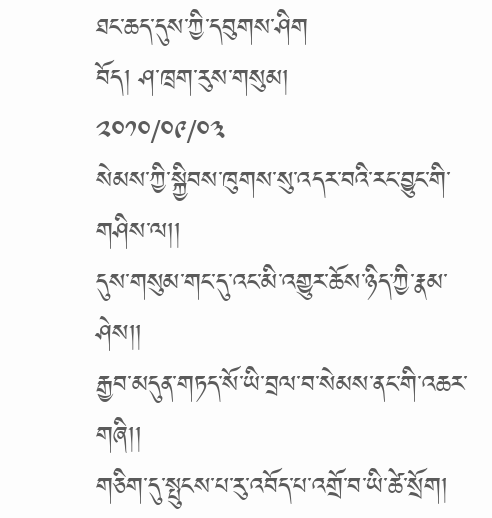ཐང་ཆད་དུས་ཀྱི་དབུགས་ཤིག
བོད། ཤ་ཁྲག་རུས་གསུམ།
༢༠༡༠/༠༩/༠༣
སེམས་ཀྱི་སྐྱིབས་ཁུགས་སུ་འདར་བའི་རང་བྱུང་གི་གཤིས་ལ།།
དུས་གསུམ་གང་དུ་འང་མི་འགྱུར་ཆོས་ཉིད་ཀྱི་རྣམ་ཤེས།།
རྒྱབ་མདུན་གཏད་སོ་ཡི་བྲལ་བ་སེམས་ནང་གི་འཆར་གཞི།།
གཅིག་དུ་སྤུངས་པ་རུ་འབོད་པ་འགྲོ་བ་ཡི་ཚེ་སྲོག།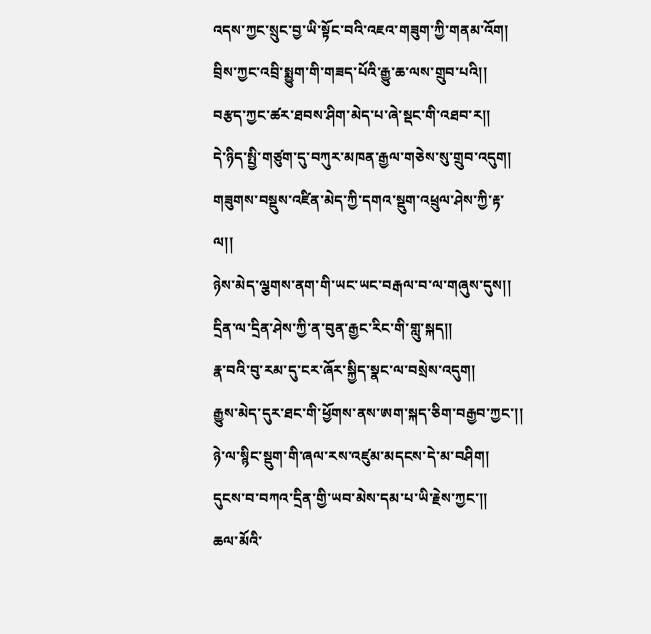འདས་ཀྱང་སྲུང་བྱ་ཡི་སྟོང་བའི་འཇའ་གཟུག་ཀྱི་གནམ་འོག།
བྲིས་ཀྱང་འབྲི་སྨྱུག་གི་གཟད་པོའི་རྒྱུ་ཆ་ལས་གྲུབ་པའི།།
བརྩད་ཀྱང་ཚར་ཐབས་ཤིག་མེད་པ་ཞེ་སྡང་གི་འཐབ་ར།།
དེ་ཉིད་སྤྱི་གཙུག་དུ་བཀུར་མཁན་རྒྱལ་གཅེས་སུ་གྲུབ་འདུག།
གཟུགས་བསྡུས་འཛིན་མེད་ཀྱི་དགའ་སྡུག་འཕྲུལ་ཤེས་ཀྱི་རྟ་ལ།།
ཉེས་མེད་ལྕགས་ནག་གི་ཡང་ཡང་བརྒལ་བ་ལ་གཞུས་དུས།།
དྲིན་ལ་དྲིན་ཤེས་ཀྱི་ན་བུན་རྒྱང་རིང་གི་གླུ་སྐད།།
རྣ་བའི་བུ་རམ་དུ་ངར་ཞོར་སྐྱིད་སྣང་ལ་བསྲེས་འདུག།
རྒྱུས་མེད་དུར་ཐང་གི་ཕྱོགས་ནས་ཨག་སྐད་ཅིག་བརྒྱབ་ཀྱང་།།
ཉེ་ལ་སྙིང་སྡུག་གི་ཞལ་རས་འཛུམ་མདངས་དེ་མ་བཤིག།
དུངས་བ་བཀའ་དྲིན་གྱི་ཡབ་མེས་དམ་པ་ཡི་རྗེས་ཀྱང་།།
ཆལ་མོའི་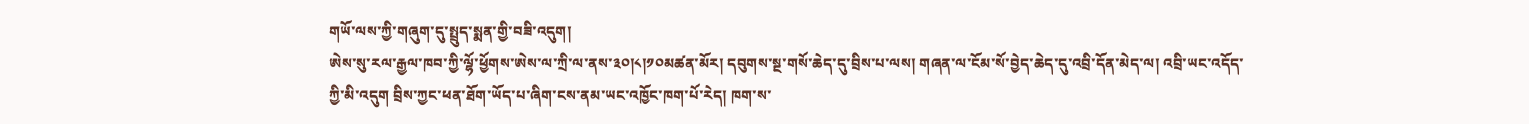གཡོ་ལས་ཀྱི་གཞུག་དུ་སྤྲུད་སྨན་གྱི་བཟི་འདུག།
ཨེས་སུ་རལ་རྒྱལ་ཁབ་ཀྱི་ལྷོ་ཕྱོགས་ཨེས་ལ་ཀྲི་ལ་ནས་༣༠།༨།༡༠མཚན་མོར། དབུགས་སྔ་གསོ་ཆེད་དུ་བྲིས་པ་ལས། གཞན་ལ་ངོམ་སོ་བྱེད་ཆེད་དུ་འབྲི་དོན་མེད་ལ། འབྲི་ཡང་འདོད་ཀྱི་མི་འདུག བྲིས་ཀྱང་ཕན་ཐོག་ཡོད་པ་ཞིག་ངས་ནམ་ཡང་འཁྱོང་ཁག་པོ་རེད། ཁག་ས་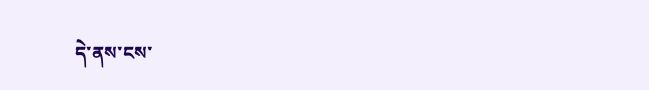དེ་ནས་ངས་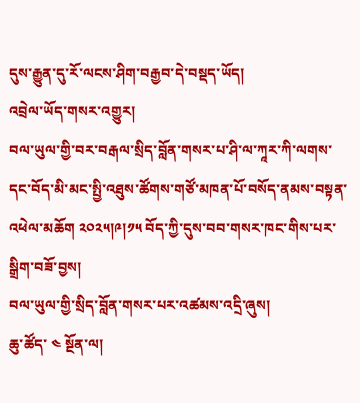དུས་རྒྱུན་དུ་རོ་ལངས་ཤིག་བརྒྱབ་དེ་བསྡད་ཡོད།
འབྲེལ་ཡོད་གསར་འགྱུར།
བལ་ཡུལ་གྱི་བར་བརྒལ་སྲིད་བློན་གསར་པ་ཤི་ལ་ཀཱར་ཀི་ལགས་དང་བོད་མི་མང་སྤྱི་འཐུས་ཚོགས་གཙོ་མཁན་པོ་བསོད་ནམས་བསྟན་འཕེལ་མཆོག ༢༠༢༥།༩།༡༥ བོད་ཀྱི་དུས་བབ་གསར་ཁང་གིས་པར་སྒྲིག་བཟོ་བྱས།
བལ་ཡུལ་གྱི་སྲིད་བློན་གསར་པར་འཚམས་འདྲི་ཞུས།
ཆུ་ཚོད་ ༤ སྔོན་ལ།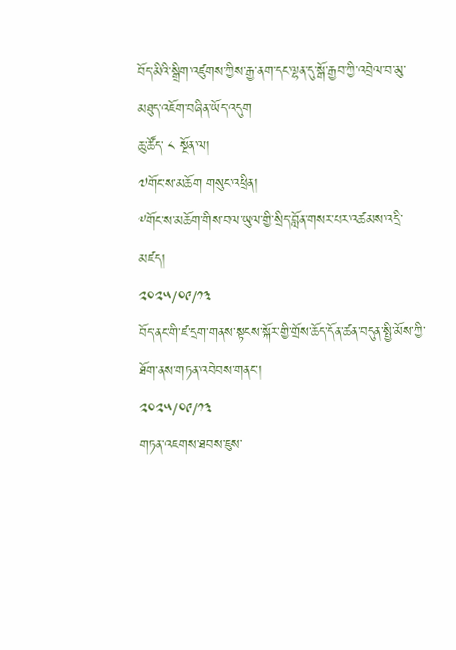བོད་མིའི་སྒྲིག་འཛུགས་ཀྱིས་རྒྱ་ནག་དང་ལྷན་དུ་སྒོ་རྒྱབ་ཀྱི་འབྲེལ་བ་མུ་མཐུད་འཇོག་བཞིན་ཡོད་འདུག
ཆུ་ཚོད་ ༨ སྔོན་ལ།
༧གོང་ས་མཆོག གསུང་འཕྲིན།
༸གོང་ས་མཆོག་གིས་བལ་ཡུལ་གྱི་སྲིད་བློན་གསར་པར་འཚམས་འདྲི་མཛད།
༢༠༢༥/༠༩/༡༣
བོད་ནང་གི་ཛ་དྲག་གནས་སྟངས་སྐོར་གྱི་གྲོས་ཆོད་དོན་ཚན་བདུན་སྤྱི་མོས་ཀྱི་ཐོག་ནས་གཏན་འབེབས་གནང་།
༢༠༢༥/༠༩/༡༣
གཏན་འཇགས་ཐབས་ཇུས་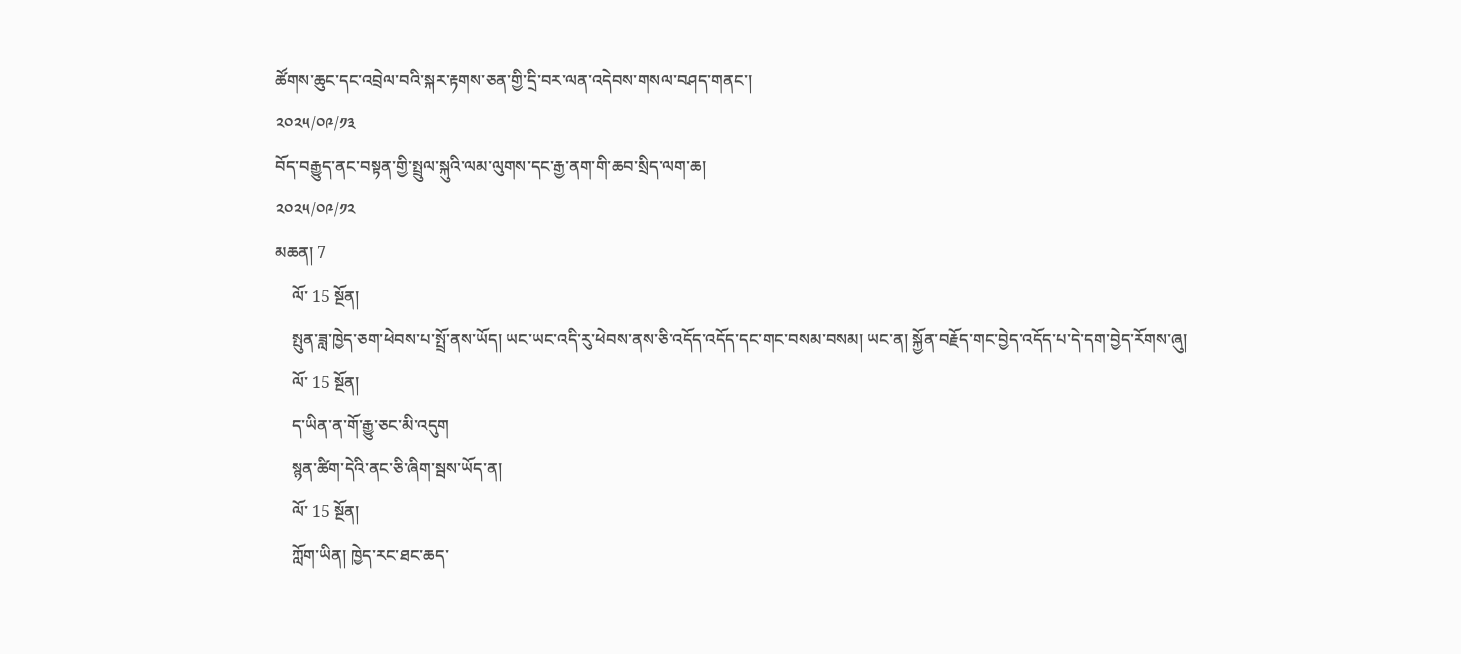ཚོགས་ཆུང་དང་འབྲེལ་བའི་སྐར་རྟགས་ཅན་གྱི་དྲི་བར་ལན་འདེབས་གསལ་བཤད་གནང་།
༢༠༢༥/༠༩/༡༣
བོད་བརྒྱུད་ནང་བསྟན་གྱི་སྤྲུལ་སྐུའི་ལམ་ལུགས་དང་རྒྱ་ནག་གི་ཆབ་སྲིད་ལག་ཆ།
༢༠༢༥/༠༩/༡༢
མཆན། 7
    ལོ་ 15 སྔོན།
    སྤུན་ཟླ་ཁྱེད་ཅག་ཕེབས་པ་སྤྲོ་ནས་ཡོད། ཡང་ཡང་འདི་རུ་ཕེབས་ནས་ཅི་འདོད་འདོད་དང་གང་བསམ་བསམ། ཡང་ན། སྐྱོན་བརྗོད་གང་བྱེད་འདོད་པ་དེ་དག་བྱེད་རོགས་ཞུ།
    ལོ་ 15 སྔོན།
    ད་ཡིན་ན་གོ་རྒྱུ་ཅང་མི་འདུག
    སྙན་ཚིག་དེའི་ནང་ཅི་ཞིག་སྦས་ཡོད་ན།
    ལོ་ 15 སྔོན།
    ཀློག་ཡིན། ཁྱེད་རང་ཐང་ཆད་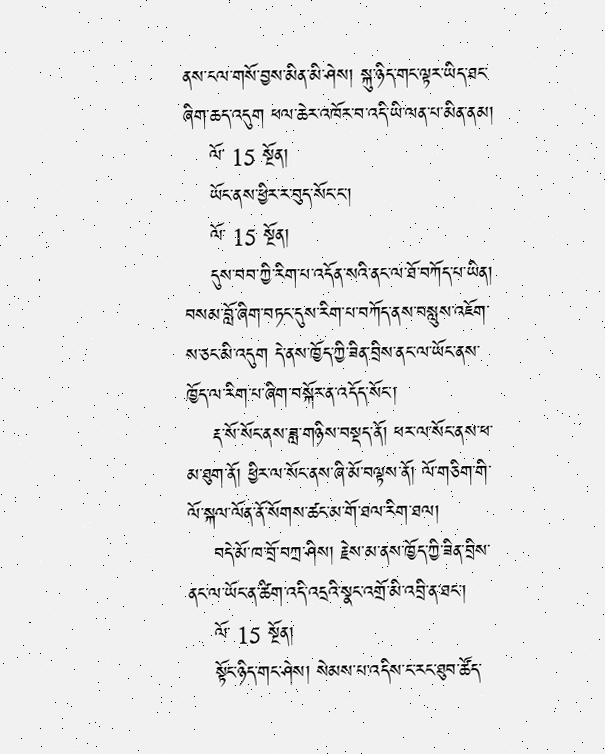ནས་ངལ་གསོ་བྱས་མིན་མི་ཤེས། སྐུ་ཉིད་གང་ལྟར་ཡིད་ཐང་ཞིག་ཆད་འདུག ཕལ་ཆེར་འཁོར་བ་འདི་ཡི་ལན་པ་མིན་ནམ།
    ལོ་ 15 སྔོན།
    ཡོང་ནས་ཕྱིར་ར་བུད་སོང་ང་།
    ལོ་ 15 སྔོན།
    དུས་བབ་ཀྱི་རིག་པ་འདོན་སའི་ནང་ལ་ཐོ་བཀོད་པ་ཡིན། བསམ་བློ་ཞིག་བཏང་དུས་རིག་པ་བཀོད་ནས་བསླུས་འཇོག་ས་ཅང་མི་འདུག དེ་ནས་ཁྱོད་ཀྱི་ཟིན་བྲིས་ནང་ལ་ཡོང་ནས་ཁྱོད་ལ་རིག་པ་ཞིག་བསྐོར་ན་འདོད་སོང་།
    རྡ་སོ་སོང་ནས་ཟླ་གཉིས་བསྡད་ནོ། ཕར་ལ་སོང་ནས་ཕ་མ་ཐུག་ནོ། ཕྱིར་ལ་སོང་ནས་ཞི་མོ་བལྟས་ནོ། ལོ་གཅིག་གི་ལོ་སྐལ་ལོན་ནོ་སོགས་ཚང་མ་གོ་ཐལ་རིག་ཐལ།
    བདེ་མོ་ཁ་བྲོ་བཀྲ་ཤིས། རྗེས་མ་ནས་ཁྱོད་ཀྱི་ཟིན་བྲིས་ནང་ལ་ཡོང་ན་ཚིག་འདི་འདྲའི་སྣང་འགྲོ་མི་འབྲི་ན་ཐང་།
    ལོ་ 15 སྔོན།
    སྟོང་ཉིད་གང་ཤེས། སེམས་པ་འདིས་ང་རང་ཐུབ་ཚོད་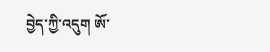བྱེད་ཀྱི་འདུག ཨོ་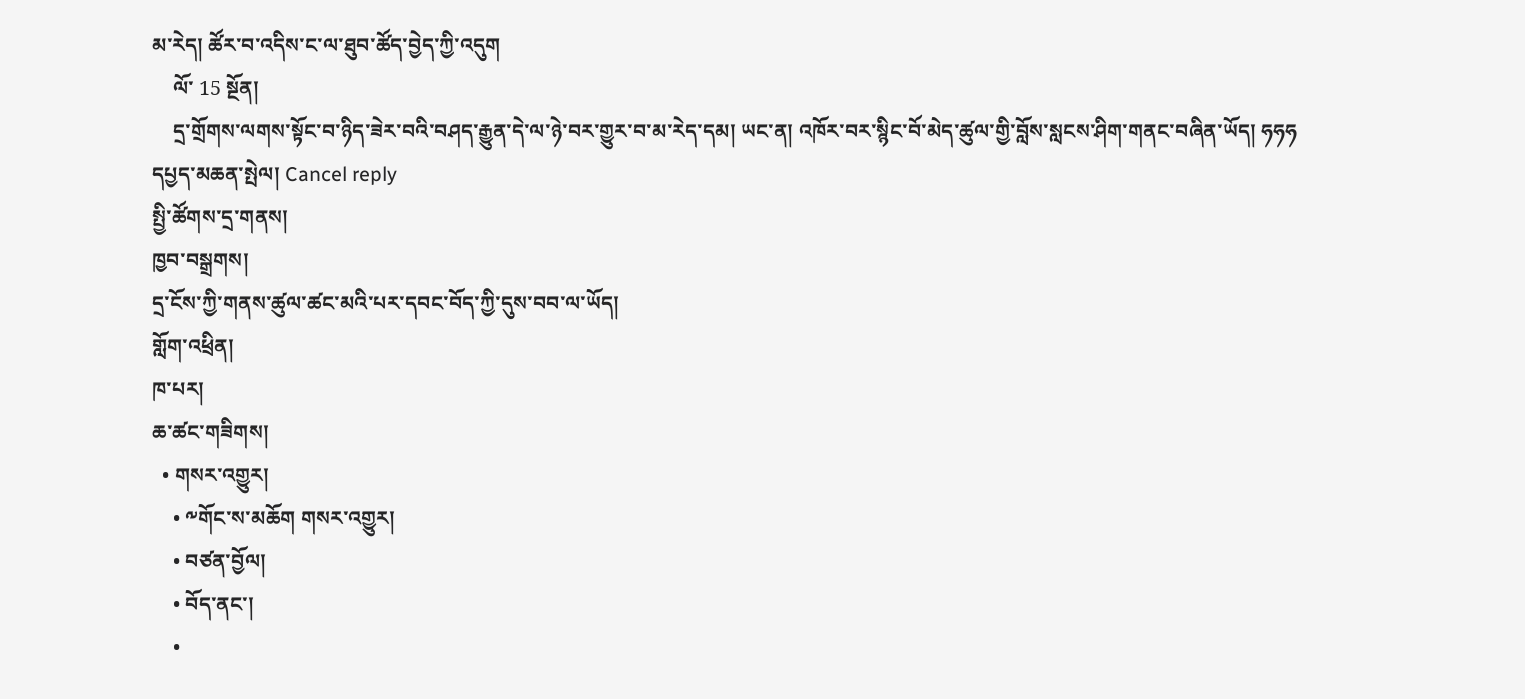མ་རེད། ཚོར་བ་འདིས་ང་ལ་ཐུབ་ཚོད་བྱེད་ཀྱི་འདུག
    ལོ་ 15 སྔོན།
    དྲ་གྲོགས་ལགས་སྟོང་བ་ཉིད་ཟེར་བའི་བཤད་རྒྱུན་དེ་ལ་ཉེ་བར་གྱུར་བ་མ་རེད་དམ། ཡང་ན། འཁོར་བར་སྙིང་བོ་མེད་ཚུལ་གྱི་བློས་སླངས་ཤིག་གནང་བཞིན་ཡོད། ཧཧཧ
དཔྱད་མཆན་སྤེལ། Cancel reply
སྤྱི་ཚོགས་དྲ་གནས།
ཁྱབ་བསྒྲགས།
དྲ་ངོས་ཀྱི་གནས་ཚུལ་ཚང་མའི་པར་དབང་བོད་ཀྱི་དུས་བབ་ལ་ཡོད།
གློག་འཕྲིན།
ཁ་པར།
ཆ་ཚང་གཟིགས།
  • གསར་འགྱུར།
    • ༸གོང་ས་མཆོག གསར་འགྱུར།
    • བཙན་བྱོལ།
    • བོད་ནང་།
    •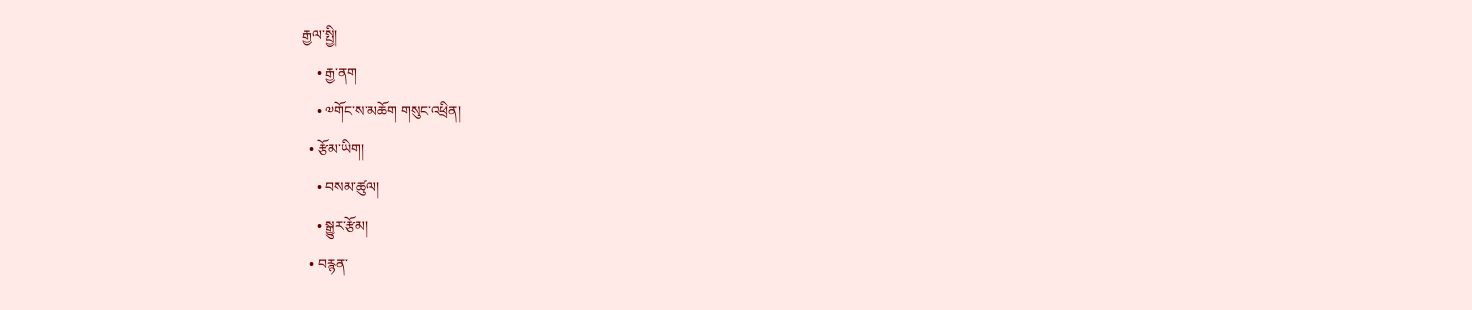རྒྱལ་སྤྱི།
    • རྒྱ་ནག
    • ༧གོང་ས་མཆོག གསུང་འཕྲིན།
  • རྩོམ་ཡིག།
    • བསམ་ཚུལ།
    • སྒྱུར་རྩོམ།
  • བརྙན་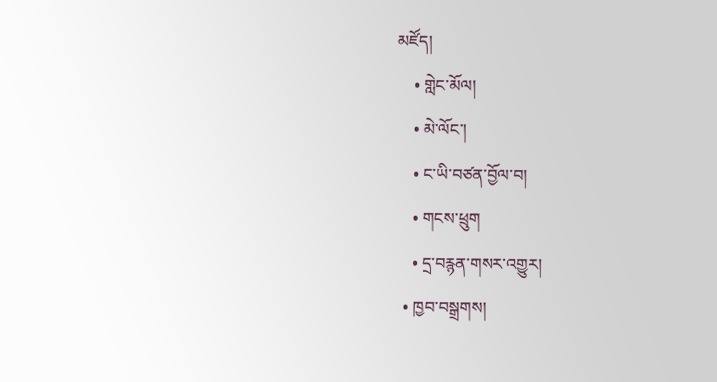མཛོད།
    • གླེང་མོལ།
    • མེ་ལོང་།
    • ང་ཡི་བཙན་བྱོལ་བ།
    • གངས་ཕྲུག
    • དྲ་བརྙན་གསར་འགྱུར།
  • ཁྱབ་བསྒྲགས།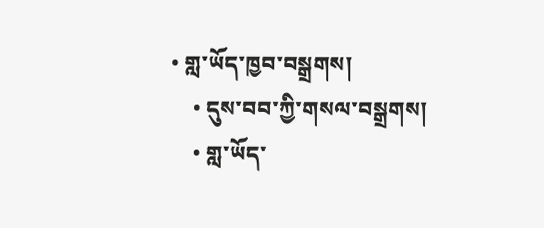• གླ་ཡོད་ཁྱབ་བསྒྲགས།
    • དུས་བབ་ཀྱི་གསལ་བསྒྲགས།
    • གླ་ཡོད་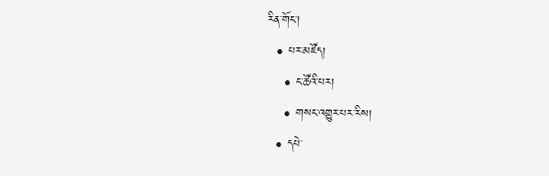རིན་གོང་།
  • པར་མཛོད།
    • ང་ཚོའི་པར།
    • གསང་འགྱུར་པར་རིས།
  • དཔེ་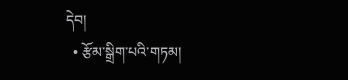དེབ།
  • རྩོམ་སྒྲིག་པའི་གཏམ།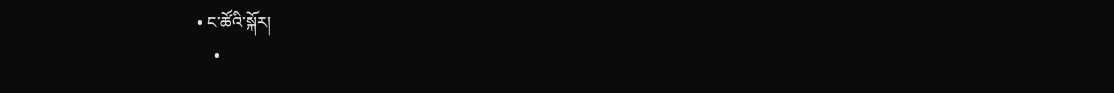• ང་ཚོའི་སྐོར།
    •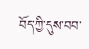བོད་ཀྱི་དུས་བབ་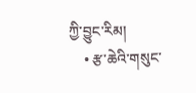ཀྱི་བྱུང་རིམ།
    • རྩ་ཆེའི་གསུང་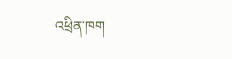འཕྲིན་ཁག